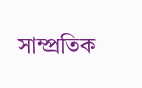সাম্প্ৰতিক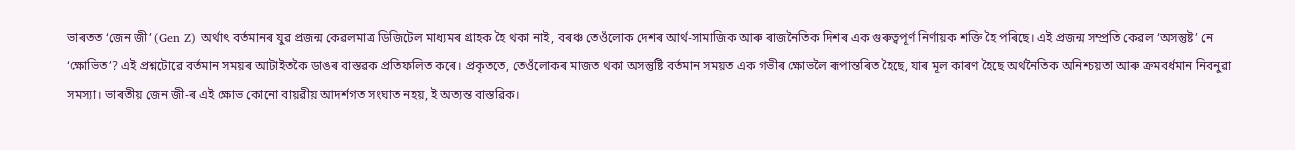ভাৰতত ‘জেন জী’ (Gen Z) অৰ্থাৎ বৰ্তমানৰ যুৱ প্ৰজন্ম কেৱলমাত্ৰ ডিজিটেল মাধ্যমৰ গ্ৰাহক হৈ থকা নাই, বৰঞ্চ তেওঁলোক দেশৰ আৰ্থ-সামাজিক আৰু ৰাজনৈতিক দিশৰ এক গুৰুত্বপূৰ্ণ নিৰ্ণায়ক শক্তি হৈ পৰিছে। এই প্ৰজন্ম সম্প্ৰতি কেৱল ‘অসন্তুষ্ট’ নে ‘ক্ষোভিত’? এই প্ৰশ্নটোৱে বৰ্তমান সময়ৰ আটাইতকৈ ডাঙৰ বাস্তৱক প্ৰতিফলিত কৰে। প্ৰকৃততে, তেওঁলোকৰ মাজত থকা অসন্তুষ্টি বৰ্তমান সময়ত এক গভীৰ ক্ষোভলৈ ৰূপান্তৰিত হৈছে, যাৰ মূল কাৰণ হৈছে অৰ্থনৈতিক অনিশ্চয়তা আৰু ক্ৰমবৰ্ধমান নিবনুৱা সমস্যা। ভাৰতীয় জেন জী-ৰ এই ক্ষোভ কোনো বায়ৱীয় আদৰ্শগত সংঘাত নহয়, ই অত্যন্ত বাস্তৱিক।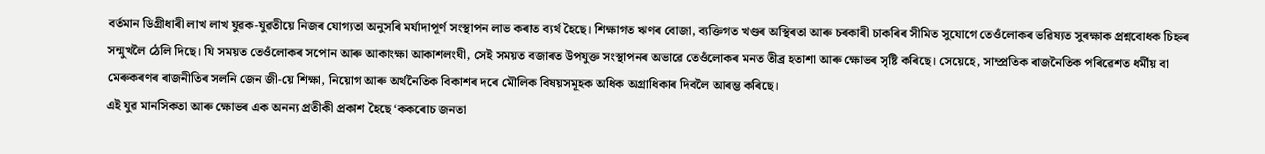বৰ্তমান ডিগ্ৰীধাৰী লাখ লাখ যুৱক-যুৱতীয়ে নিজৰ যোগ্যতা অনুসৰি মৰ্যাদাপূৰ্ণ সংস্থাপন লাভ কৰাত ব্যৰ্থ হৈছে। শিক্ষাগত ঋণৰ বোজা, ব্যক্তিগত খণ্ডৰ অস্থিৰতা আৰু চৰকাৰী চাকৰিৰ সীমিত সুযোগে তেওঁলোকৰ ভৱিষ্যত সুৰক্ষাক প্ৰশ্নবোধক চিহ্নৰ সন্মুখলৈ ঠেলি দিছে। যি সময়ত তেওঁলোকৰ সপোন আৰু আকাংক্ষা আকাশলংঘী, সেই সময়ত বজাৰত উপযুক্ত সংস্থাপনৰ অভাৱে তেওঁলোকৰ মনত তীব্ৰ হতাশা আৰু ক্ষোভৰ সৃষ্টি কৰিছে। সেয়েহে, সাম্প্ৰতিক ৰাজনৈতিক পৰিৱেশত ধৰ্মীয় বা মেৰুকৰণৰ ৰাজনীতিৰ সলনি জেন জী-য়ে শিক্ষা, নিয়োগ আৰু অৰ্থনৈতিক বিকাশৰ দৰে মৌলিক বিষয়সমূহক অধিক অগ্ৰাধিকাৰ দিবলৈ আৰম্ভ কৰিছে।
এই যুৱ মানসিকতা আৰু ক্ষোভৰ এক অনন্য প্ৰতীকী প্ৰকাশ হৈছে ‘ককৰোচ জনতা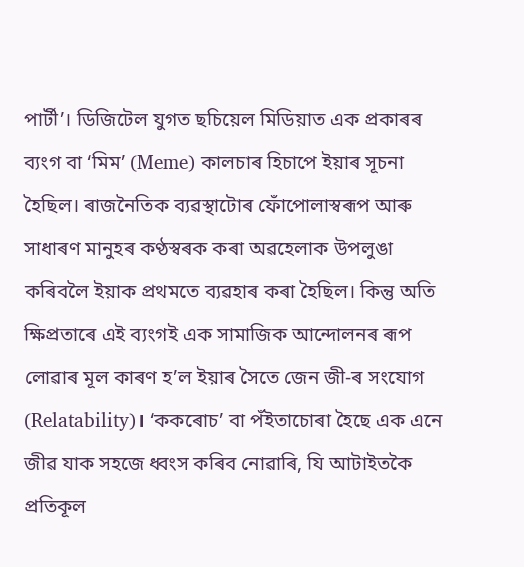পাৰ্টী’। ডিজিটেল যুগত ছচিয়েল মিডিয়াত এক প্ৰকাৰৰ ব্যংগ বা ‘মিম’ (Meme) কালচাৰ হিচাপে ইয়াৰ সূচনা হৈছিল। ৰাজনৈতিক ব্যৱস্থাটোৰ ফোঁপোলাস্বৰূপ আৰু সাধাৰণ মানুহৰ কণ্ঠস্বৰক কৰা অৱহেলাক উপলুঙা কৰিবলৈ ইয়াক প্ৰথমতে ব্যৱহাৰ কৰা হৈছিল। কিন্তু অতি ক্ষিপ্ৰতাৰে এই ব্যংগই এক সামাজিক আন্দোলনৰ ৰূপ লোৱাৰ মূল কাৰণ হ’ল ইয়াৰ সৈতে জেন জী-ৰ সংযোগ (Relatability)। ‘ককৰোচ’ বা পঁইতাচোৰা হৈছে এক এনে জীৱ যাক সহজে ধ্বংস কৰিব নোৱাৰি, যি আটাইতকৈ প্ৰতিকূল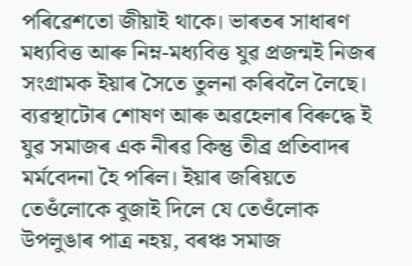পৰিৱেশতো জীয়াই থাকে। ভাৰতৰ সাধাৰণ মধ্যবিত্ত আৰু নিম্ন-মধ্যবিত্ত যুৱ প্ৰজন্মই নিজৰ সংগ্ৰামক ইয়াৰ সৈতে তুলনা কৰিবলৈ লৈছে। ব্যৱস্থাটোৰ শোষণ আৰু অৱহেলাৰ বিৰুদ্ধে ই যুৱ সমাজৰ এক নীৰৱ কিন্তু তীব্ৰ প্ৰতিবাদৰ মৰ্মবেদনা হৈ পৰিল। ইয়াৰ জৰিয়তে তেওঁলোকে বুজাই দিলে যে তেওঁলোক উপলুঙাৰ পাত্ৰ নহয়, বৰঞ্চ সমাজ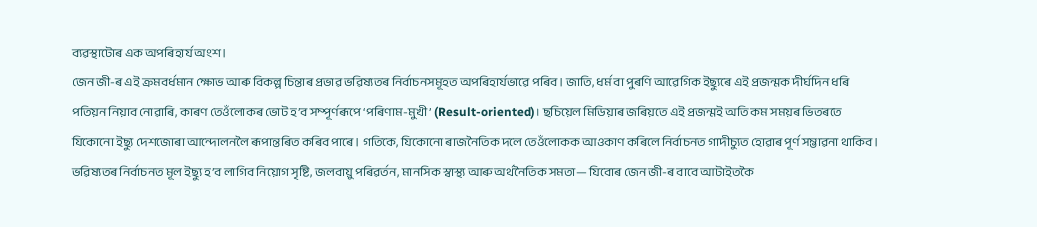ব্যৱস্থাটোৰ এক অপৰিহাৰ্য অংশ।
জেন জী-ৰ এই ক্ৰমবৰ্ধমান ক্ষোভ আৰু বিকল্প চিন্তাৰ প্ৰভাৱ ভৱিষ্যতৰ নিৰ্বাচনসমূহত অপৰিহাৰ্যভাৱে পৰিব। জাতি, ধৰ্ম বা পুৰণি আৱেগিক ইছ্যুৰে এই প্ৰজন্মক দীৰ্ঘদিন ধৰি পতিয়ন নিয়াব নোৱাৰি, কাৰণ তেওঁলোকৰ ভোট হ’ব সম্পূৰ্ণৰূপে ‘পৰিণাম-মুখী’ (Result-oriented)। ছচিয়েল মিডিয়াৰ জৰিয়তে এই প্ৰজন্মই অতি কম সময়ৰ ভিতৰতে যিকোনো ইছ্যু দেশজোৰা আন্দোলনলৈ ৰূপান্তৰিত কৰিব পাৰে। গতিকে, যিকোনো ৰাজনৈতিক দলে তেওঁলোকক আওকাণ কৰিলে নিৰ্বাচনত গাদীচ্যুত হোৱাৰ পূৰ্ণ সম্ভাৱনা থাকিব। ভৱিষ্যতৰ নিৰ্বাচনত মূল ইছ্যু হ’ব লাগিব নিয়োগ সৃষ্টি, জলবায়ু পৰিৱৰ্তন, মানসিক স্বাস্থ্য আৰু অৰ্থনৈতিক সমতা— যিবোৰ জেন জী-ৰ বাবে আটাইতকৈ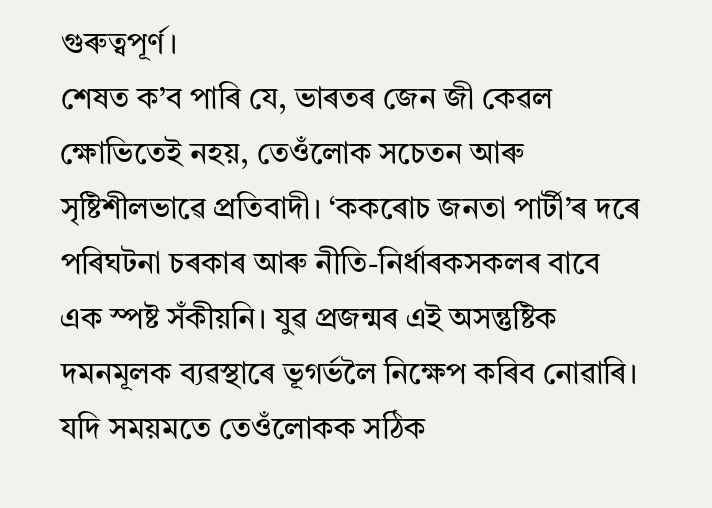গুৰুত্বপূৰ্ণ।
শেষত ক’ব পাৰি যে, ভাৰতৰ জেন জী কেৱল ক্ষোভিতেই নহয়, তেওঁলোক সচেতন আৰু সৃষ্টিশীলভাৱে প্ৰতিবাদী। ‘ককৰোচ জনতা পাৰ্টী’ৰ দৰে পৰিঘটনা চৰকাৰ আৰু নীতি-নিৰ্ধাৰকসকলৰ বাবে এক স্পষ্ট সঁকীয়নি। যুৱ প্ৰজন্মৰ এই অসন্তুষ্টিক দমনমূলক ব্যৱস্থাৰে ভূগৰ্ভলৈ নিক্ষেপ কৰিব নোৱাৰি। যদি সময়মতে তেওঁলোকক সঠিক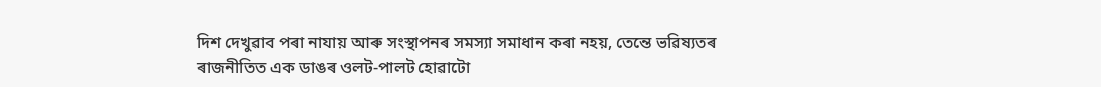দিশ দেখুৱাব পৰা নাযায় আৰু সংস্থাপনৰ সমস্যা সমাধান কৰা নহয়, তেন্তে ভৱিষ্যতৰ ৰাজনীতিত এক ডাঙৰ ওলট-পালট হোৱাটো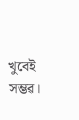খুবেই সম্ভৱ।